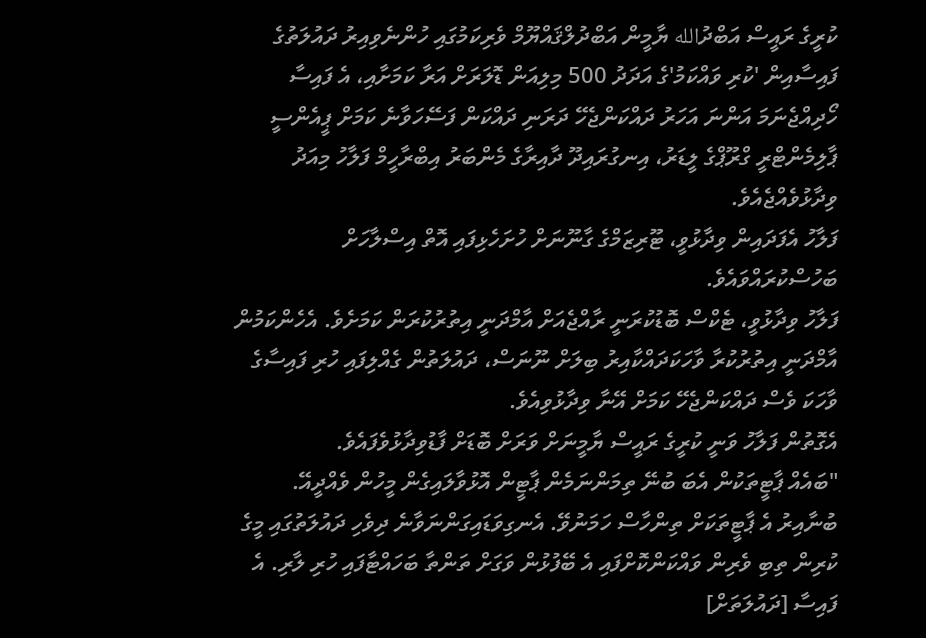ކުރީގެ ރައީސް އަބްދުالله ޔާމީން އަބްދުލްޤައްޔޫމް ވެރިކަމުގައި ހުންނެވިއިރު ދައުލަތުގެ ފައިސާއިން 'ކުރި ވައްކަމު'ގެ އަދަދު 500 މިލިއަން ޑޮލަރަށް އަރާ ކަމަށާއި، އެ ފައިސާ ހޯދިއްޖެނަމަ އަންނަ އަހަރު ދައްކަންޖެހޭ ދަރަނި ދައްކަން ފަސޭހަވާނެ ކަމަށް ޕީއެންސީ ޕާލިމެންޓްރީ ގްރޫޕްގެ ލީޑަރު، އިނގުރައިދޫ ދާއިރާގެ މެންބަރު އިބްރާހީމް ފަލާހު މިއަދު ވިދާޅުވެއްޖެއެވެ.
ފަލާހު އެފަދައިން ވިދާޅުވީ، ޓޫރިޒަމްގެ ގާނޫނަށް ހުށަހެޅިފައި އޮތް އިސްލާހަށް ބަހުސްކުރައްވައެވެ.
ފަލާހު ވިދާޅުވީ، ޓެކްސް ބޮޑުކުރަނީ ރާއްޖެއަށް އާމްދަނީ އިތުރުކުރަން ކަމަށެވެ. އެހެންކަމުން އާމްދަނީ އިތުރުކުރާ ވާހަކަދައްކާއިރު ބިލަށް ނޫނަސް، ދައުލަތުން ގެއްލިފައި ހުރި ފައިސާގެ ވާހަކަ ވެސް ދައްކަންޖެހޭ ކަމަށް އޭނާ ވިދާޅުވިއެވެ.
އެގޮތުން ފަލާހު ވަނީ ކުރީގެ ރައީސް ޔާމީނަށް ވަރަށް ބޮޑަށް ފާޑުވިދާޅުވެފައެވެ.
"ބައެއް ޕާޓީތަކުން އެބަ ބުނޭ ތިމަންނަމެން ޕާޓީން އޮޅުވާލައިގެން މީހުން ވެއްދީއޭ. ބުނާއިރު އެ ޕާޓީތަކަށް ތިންހާސް ހަމަނުވޭ. އެނގިވަޑައިގަންނަވާނެ ދިވެހި ދައުލަތުގައި މީގެ ކުރިން ތިބި ވެރިން ވައްކަންކޮށްފައި އެ ބޭފުޅުން ވަގަށް ތަންތާ ބަހައްޓާފައި ހުރި ލާރި. އެ ފައިސާ [ދައުލަތަށް]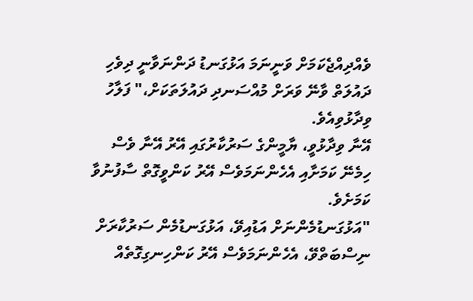ވެއްދިއްޖެކަމަށް ވަނީނަމަ އަޅުގަނޑު ދަންނަވާނީ ދިވެހި ދައުލަތް ވާނޭ ވަރަށް މުއްސަނދި ދައުލަތަކަށް،" ފަލާހު ވިދާޅުވިއެވެ.
އޭނާ ވިދާޅުވީ، ޔާމީންގެ ސަރުކާރުގައި އޭރު އޭނާ ވެސް ހިމެނޭ ކަމަށާއި އެހެންނަމަވެސް އޭރު ކަންވީގޮތް ސާފުނުވާ ކަމަށެވެ.
"އަޅުގަނޑުމެންނަށް އަޑުއިވޭ، އަޅުގަނޑުމެން ސަރުކާރަށް ނިސްބަތްވޭ، އެހެންނަމަވެސް އޭރު ކަންހިނގިގޮތެއް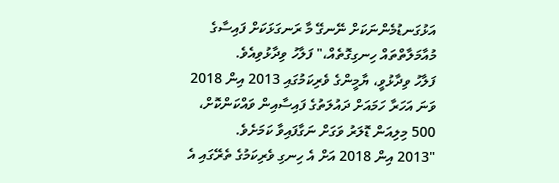އަޅުގަނޑުމެންނަކަށް ނޭނގޭ މާ ރަނގަޅަކަށް ފައިސާގެ މުއާމަލާތްތައް ހިނގިގޮތެއް،" ފަލާހު ވިދާޅުވިއެވެ.
ފަލާހު ވިދާޅުވީ، ޔާމީންގެ ވެރިކަމުގައި 2013 އިން 2018 ވަނަ އަހަރާ ހަމައަށް ދައުލަތުގެ ފައިސާއިން ވައްކަންކޮށް، 500 މިލިއަން ޑޮލަރު ވަގަށް ނަގާފައިވާ ކަމަށެވެ.
"2013 އިން 2018 އަށް އެ ހިނގި ވެރިކަމުގެ ތެރޭގައި އެ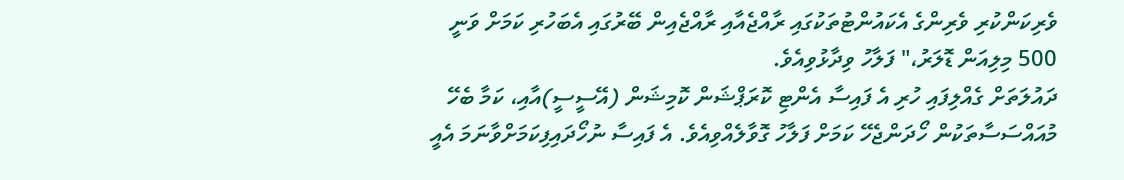ވެރިކަންކުރި ވެރިންގެ އެކައުންޓުތަކުގައި ރާއްޖެއާއި ރާއްޖެއިން ބޭރުގައި އެބަހުރި ކަމަށް ވަނީ 500 މިލިއަން ޑޮލަރު،" ފަލާހު ވިދާޅުވިއެވެ.
ދައުލަތަށް ގެއްލިފައި ހުރި އެ ފައިސާ އެންޓި ކޮރަޕްޝަން ކޮމިޝަން (އޭސީސީ)އާއި، ކަމާ ބެހޭ މުއައްސަސާތަކުން ހޯދަންޖެހޭ ކަމަށް ފަލާހު ގޮވާލެއްވިއެވެ. އެ ފައިސާ ނުހޯދައިފިކަމަށްވާނަމަ އެއީ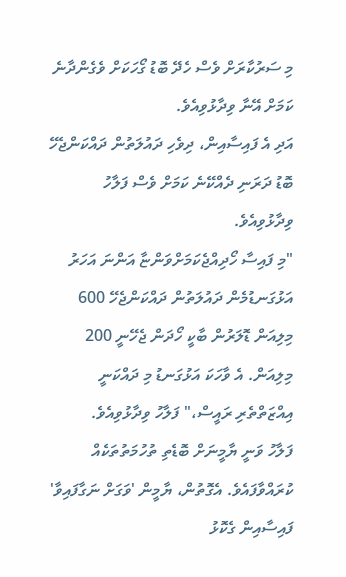މި ސަރުކާރަށް ވެސް ހެދޭ ބޮޑު ގޯހަކަށް ވެގެންދާނެ ކަމަށް އޭނާ ވިދާޅުވިއެވެ.
އަދި އެ ފައިސާއިން، ދިވެހި ދައުލަތުން ދައްކަންޖެހޭ ބޮޑު ދަރަނި ދެއްކޭނެ ކަމަށް ވެސް ފަލާހު ވިދާޅުވިއެވެ.
"މި ފައިސާ ހޯދިއްޖެކަމަށްވަންޏާ އަންނަ އަހަރު އަޅުގަނޑުމެން ދައުލަތުން ދައްކަންޖެހޭ 600 މިލިއަން ޑޮލަރުން ބާކީ ހޯދަން ޖެހޭނީ 200 މިލިއަން. އެ ވާހަކަ އަޅުގަނޑު މި ދައްކަނީ އިއްޒަތްތެރި ރައީސް،" ފަލާހު ވިދާޅުވިއެވެ.
ފަލާހު ވަނީ ޔާމީނަށް ބޮޑެތި ތުހުމަތުތަކެއް ކުރައްވާފައެވެ. އެގޮތުން، ޔާމީން 'ވަގަށް ނަގާފައިވާ' ފައިސާއިން ގެކޮޅު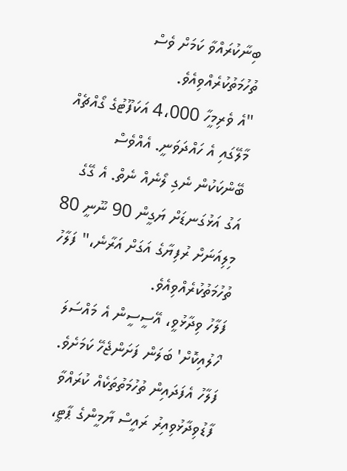ބިނާކުރައްވާ ކަމަށް ވެސް ތުހުމަތުކުރެއްވިއެވެ.
"އެ ވެރިމީހާ 4،000 އަކަފޫޓުގެ ގޯއްޗެއް މާލޭގައި އެ ހައްދަވަނީ. އެއްވެސް ބޭންކަކުން ނެގި ލޯނެއް ނެތް. އެ ގޭގެ އަގު އަޅުގަނޑަށް ޔަގީން 90 ނޫނީ 80 މިލިއަނަށް ރުފިޔާގެ އަގަށް އަރާނެ،" ފަލާހު ތުހުމަތުކުރެއްވިއެވެ.
ފަލާހު ވިދާޅުވީ، އޭސީސީން އެ މައްސަލަ 'ހަލުއިކޮށް' ބަލަން ފަށަންޖެހޭ ކަމަށެވެ.
ފަލާހު އެފަދައިން ތުހުމަތުތަކެއް ކުރައްވާ ފާޑުވިދާޅުވިއިރު ރައީސް ޔާމީންގެ ޕާޓީ،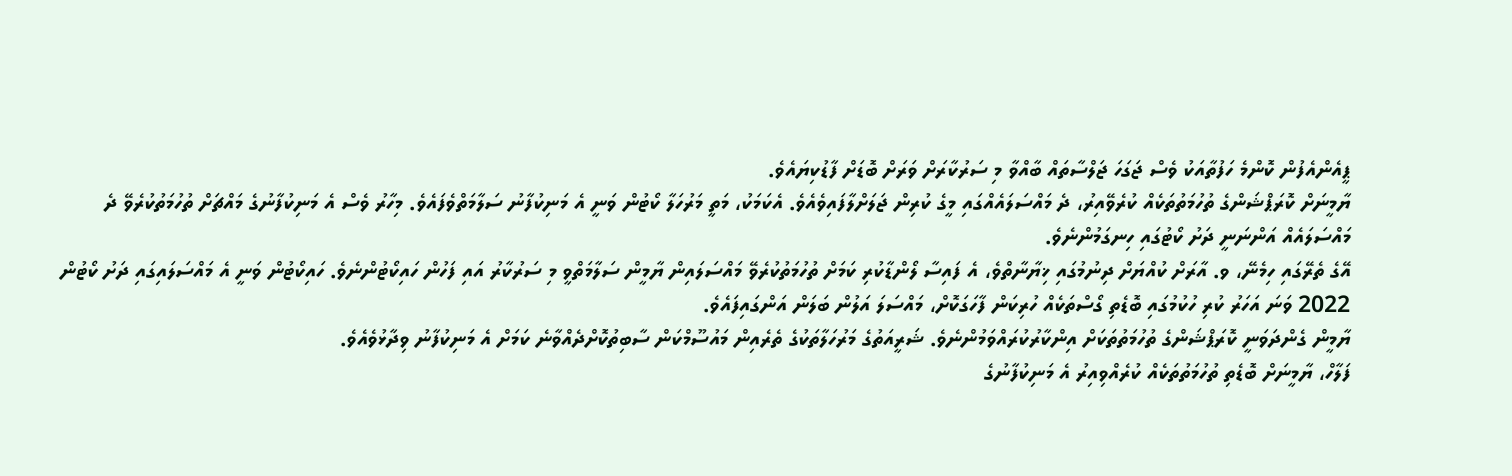ޕީއެންއެފުން ކޮންމެ ހަފުތާއަކު ވެސް ޖަގަހަ ޖަލްސާތައް ބާއްވާ މި ސަރުކާރަށް ވަރަށް ބޮޑަށް ފާޑުކިޔައެވެ.
ޔާމީނަށް ކޮރަޕްޝަންގެ ތުހުމަތުތަކެއް ކުރެވޭއިރު، ދެ މައްސަލައެއްގައި މީގެ ކުރިން ޖަލަށްލާފައިވެއެވެ. އެކަމަކު، މަތީ މަރުހަލާ ކޯޓުން ވަނީ އެ މަނިކުފާނު ސަލާމަތްވެފައެވެ. މިހާރު ވެސް އެ މަނިކުފާނުގެ މައްޗަށް ތުހުމަތުކުރެވޭ ދެ މައްސަލައެއް އަންނަނީ ދަށު ކޯޓުގައި ހިނގަމުންނެވެ.
އޭގެ ތެރޭގައި ހިމެނޭ، ވ. އާރަށް ކުއްޔަށް ދިނުމުގައި ޚިޔާނާތްވެ، އެ ފައިސާ ލޯންޑާކުރި ކަމަށް ތުހުމަތުކުރެވޭ މައްސަލައިން ޔާމީން ސަލާމަތްވީ މި ސަރުކާރު އައި ފަހުން ހައިކޯޓުންނެވެ. ހައިކޯޓުން ވަނީ އެ މައްސަލައިގައި ދަށު ކޯޓުން 2022 ވަނަ އަހަރު ކުރި ހުކުމުގައި ބޮޑެތި ގޯސްތަކެއް ހުރިކަން ފާހަގަކޮށް، މައްސަލަ އަލުން ބަލަން އަންގައިފައެވެ.
ޔާމީން ގެންދަވަނީ ކޮރަޕްޝަންގެ ތުހުމަތުތަކަށް އިންކާރުކުރައްވަމުންނެވެ. ޝަރީއަތުގެ މަރުހަލާތަކުގެ ތެރެއިން މައުސޫމްކަން ސާބިތުކޮށްދެއްވާނެ ކަމަށް އެ މަނިކުފާނު ވިދާޅުވެއެވެ.
ފަލާހް، ޔާމީނަށް ބޮޑެތި ތުހުމަތުތަކެއް ކުރެއްވިއިރު އެ މަނިކުފާނުގެ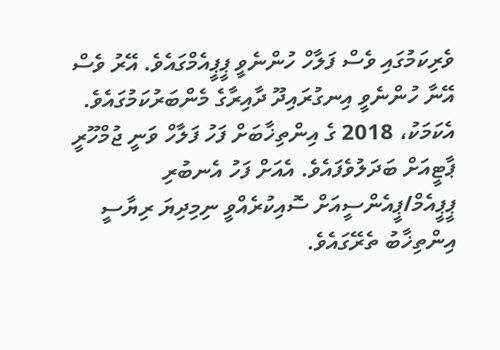ވެރިކަމުގައި ވެސް ފަލާހް ހުންނެވީ ޕީޕީއެމްގައެވެ. އޭރު ވެސް އޭނާ ހުންނެވީ އިނގުރައިދޫ ދާއިރާގެ މެންބަރުކަމުގައެވެ. އެކަމަކު، 2018 ގެ އިންތިޚާބަށް ފަހު ފަލާހް ވަނީ ޖުމްހޫރީ ޕާޓީއަށް ބަދަލުވެފައެވެ. އެއަށް ފަހު އެނބުރި ޕީޕީއެމް/ޕީއެންސީއަށް ސޮއިކުރެއްވީ ނިމިދިޔަ ރިޔާސީ އިންތިޚާބު ތެރޭގައެވެ.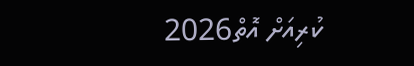ކުރިއަށް އޮތް2026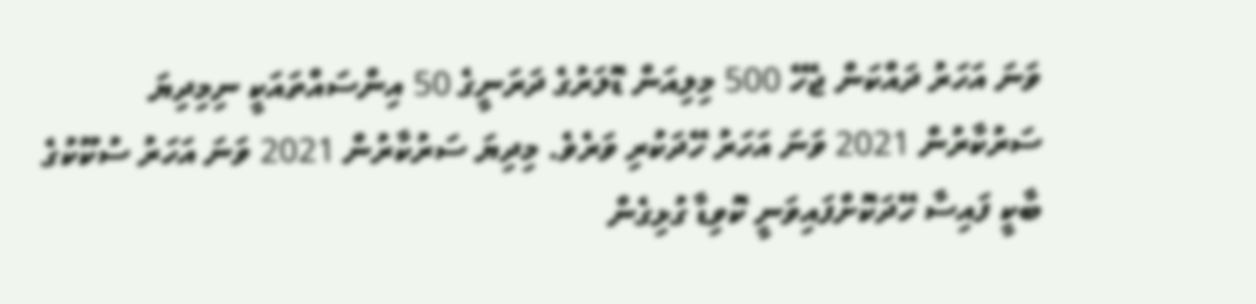ވަނަ އަހަރު ދައްކަން ޖެހޭ 500 މިލިއަން ޑޮލަރުގެ ދަރަނީގެ 50 އިންސައްތައަކީ ނިމިދިޔަ ސަރުކާރުން 2021 ވަނަ އަހަރު ހޭދަކުރި ވަރެވެ. މިދިޔަ ސަރުކާރުން 2021 ވަނަ އަހަރު ސުކޫކުގެ ބާކީ ފައިސާ ހޭދަކޮށްފައިވަނީ ކޮވިޑާ ގުޅިގެން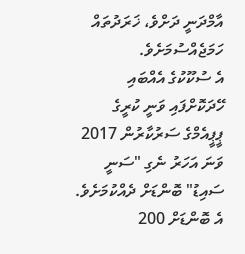އާމްދަނީ ދަށްވެ، ޚަރަދުތައް ހަމަޖެއްސުމަށެވެ.
އެ ސުކޫކުގެ އެއްބައި ހޭދަކޮށްފައި ވަނީ ކުރީގެ ޕީޕީއެމްގެ ސަރުކާރުން 2017 ވަނަ އަހަރު ނެގި "ސަނީ ސައިޑު" ބޮންޑަށް ދެއްކުމަށެވެ. އެ ބޮންޑަށް 200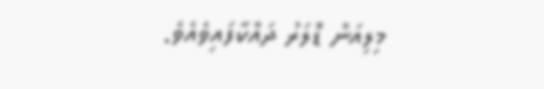މިލިއަން ޑޮލަރު ދައްކާފައިވެއެވެ.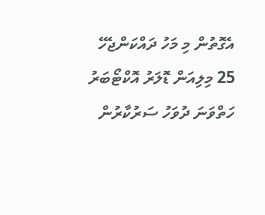އެގޮތުން މި މަހު ދައްކަންޖެހޭ 25 މިލިއަން ޑޮލަރު އޮކްޓޯބަރު ހަތްވަނަ ދުވަހު ސަރުކާރުން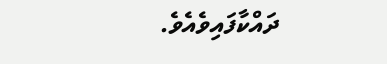ދައްކާފައިވެއެވެ.